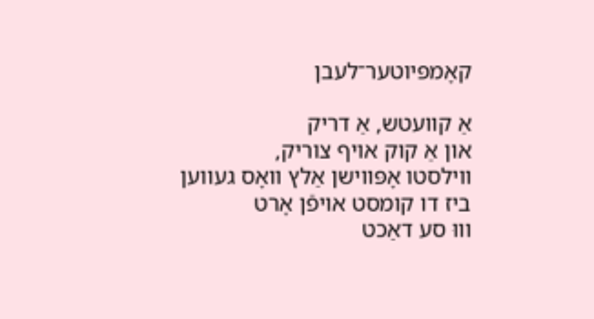קאָמפּיוטער־לעבן

אַ קוועטש, אַ דריק
און אַ קוק אויף צוריק,
ווילסטו אָפּווישן אַלץ וואָס געווען
ביז דו קומסט אויפֿן אָרט
וווּ סע דאַכט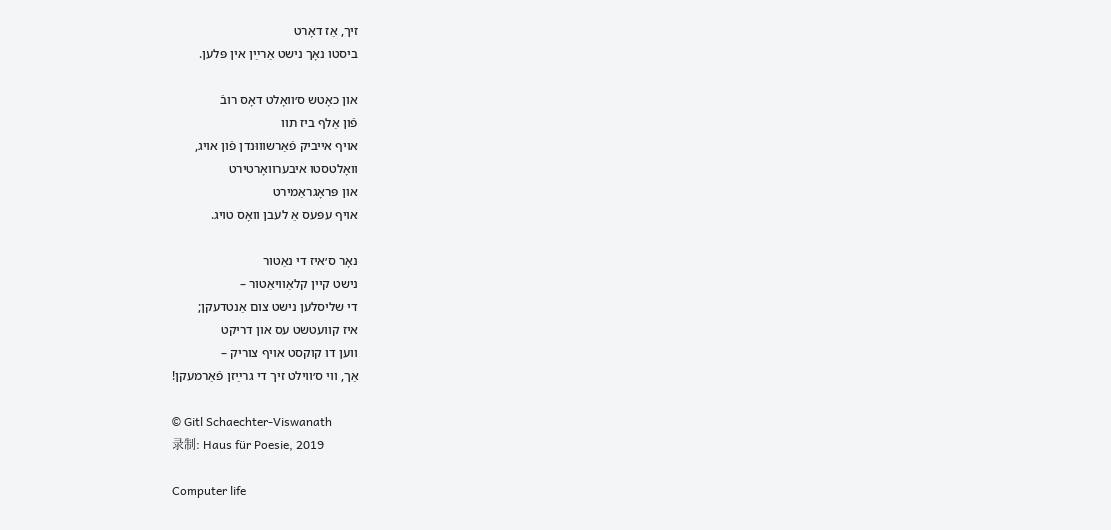זיך, אַז דאָרט
ביסטו נאָך נישט אַרײַן אין פּלען.

און כאָטש ס׳וואָלט דאָס רובֿ
פֿון אַלף ביז תוו
אויף אייביק פֿאַרשוווּנדן פֿון אויג,
וואָלטסטו איבערוואָרטירט
און פּראָגראַמירט
אויף עפּעס אַ לעבן וואָס טויג.

נאָר ס׳איז די נאַטור
נישט קיין קלאַוויאַטור –
די שליסלען נישט צום אַנטדעקן;
איז קוועטשט עס און דריקט
ווען דו קוקסט אויף צוריק –
אַך, ווי ס׳ווילט זיך די גרײַזן פֿאַרמעקן!

© Gitl Schaechter-Viswanath
录制: Haus für Poesie, 2019

Computer life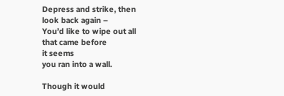Depress and strike, then
look back again –
You’d like to wipe out all
that came before
it seems
you ran into a wall.

Though it would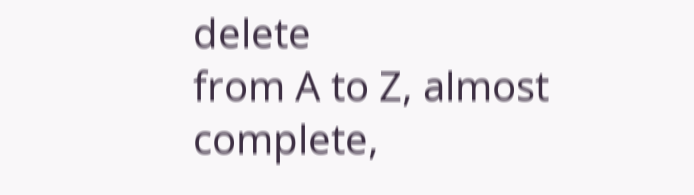delete
from A to Z, almost complete,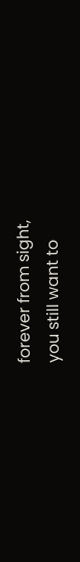forever from sight,
you still want to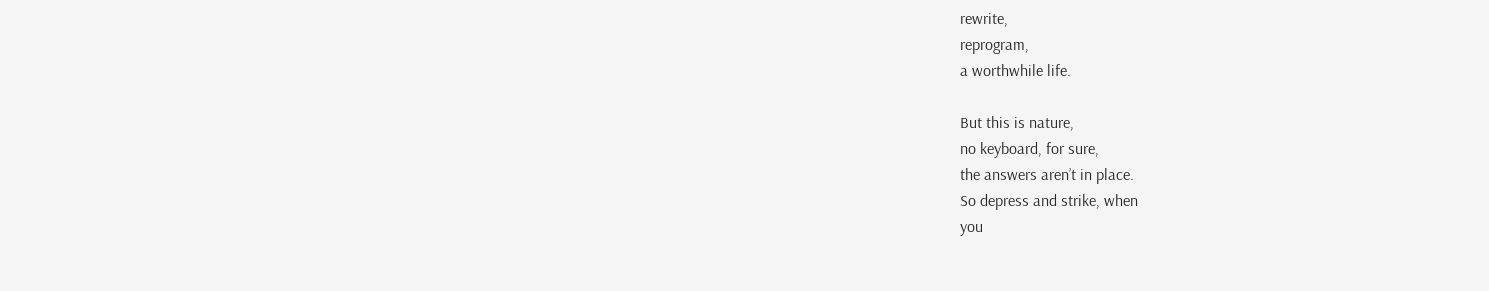rewrite,
reprogram,
a worthwhile life.

But this is nature,
no keyboard, for sure,
the answers aren’t in place.
So depress and strike, when
you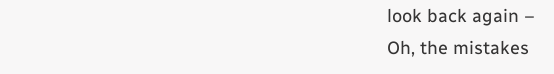look back again –
Oh, the mistakes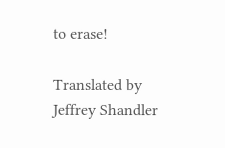to erase!

Translated by Jeffrey Shandler